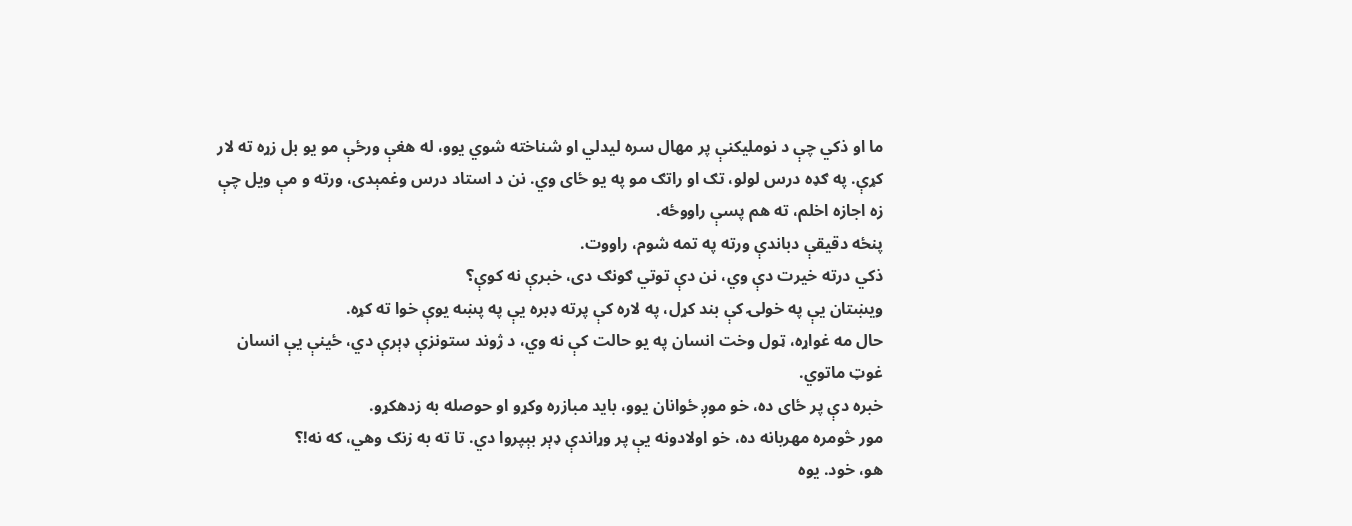ما او ذکي چې د نوملیکنې پر مهال سره لیدلي او شناخته شوي یوو، له هغې ورځې مو یو بل زړه ته لار کړې. په ګډه درس لولو، تګ او راتګ مو په یو ځای وي. نن د استاد درس وغمېدی، ورته و مې ویل چې زه اجازه اخلم، ته هم پسې راووځه.
پنځه دقیقې دباندې ورته په تمه شوم، راووت.
ذکي درته خیرت دې وي، نن دې توتي ګونګ دی، خبرې نه کوې؟
ویښتان یې په خولۍ کې بند کړل، په لاره کې پرته ډبره یې په پښه یوې خوا ته کړه.
حال مه غواړه، ټول وخت انسان په یو حالت کې نه وي، د ژوند ستونزې ډېرې دي، ځینې یې انسان غوټ ماتوي.
خبره دې پر ځای ده، خو موږ ځوانان یوو، باید مبازره وکړو او حوصله به زدهکړو.
مور څومره مهربانه ده، خو اولادونه یې پر وړاندې ډېر بېپروا دي. تا ته به زنګ وهي، که نه!؟
هو، خود. یوه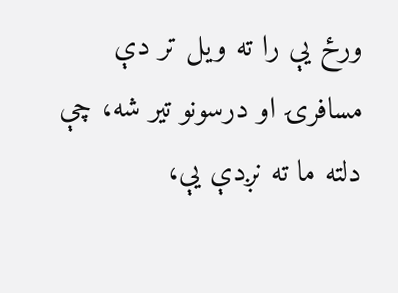ورځ یې را ته ویل تر دې مسافرۍ او درسونو تیر شه، چې دلته ما ته نږدې یې،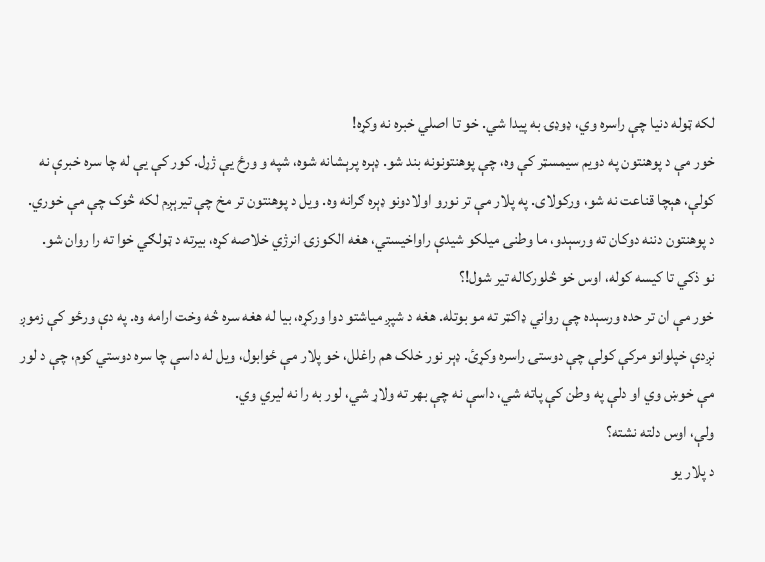لکه ټوله دنیا چې راسره وي، ډوډۍ به پیدا شي. خو تا اصلي خبره نه وکړه!
خور مې د پوهنتون په دویم سیمسټر کې وه، چې پوهنتونونه بند شو. ډېره پرېشانه شوه، شپه و ورځ یې ژړل. کور کې یې له چا سره خبرې نه کولې، هېچا قناعت نه شو، ورکولای. په پلار مې تر نورو اولادونو ډېره ګرانه وه. ویل د پوهنتون تر مخ چې تیرېږم لکه څوک چې مې خوري.
د پوهنتون دننه دوکان ته ورسېدو، ما وطنۍ میلکو شیدې راواخیستي، هغه الکوزۍ انرژي خلاصه کړه، بیرته د ټولګي خوا ته را روان شو.
نو ذکي تا کیسه کوله، اوس خو څلورکاله تیر شول!؟
خور مې ان تر حده ورسېده چې رواني ډاکټر ته مو بوتله. هغه د شپږ میاشتو دوا ورکړه، بیا له هغه سره څه وخت ارامه وه. په دې ورځو کې زموږ نږدې خپلوانو مرکې کولې چې دوستۍ راسره وکړئ. ډېر نور خلک هم راغلل، خو پلار مې ځوابول، ویل له داسې چا سره دوستي کوم، چې د لور مې خوښ وي او دلې په وطن کې پاته شي، داسې نه چې بهر ته ولاړ شي، لور به را نه لیري وي.
ولې، اوس دلته نشته؟
د پلار یو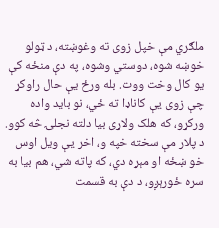ملګري مې خپل زوی ته وغوښته، د ټولو خوښه شوه، دوستي وشوه، په دې منځه کې یو کال وخت ووت. بله ورځ یې حال راوکړ چې زوی یې کاناډا ته ځي، نو باید واده ورکړو، که هلک ولاړی بیا دلته نجلۍ څه کوو.
د پلار مې سخته خپه و، اخر یې ویل اوس خو ښځه او مېړه دي، که پاته شي، هم بیا به سره ځورېږو، د دې به قسمت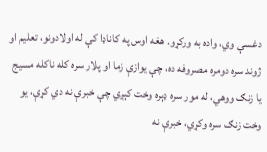دغسې وي، واده به ورکړو. هغه اوس په کاناډا کې له اولادونو، تعلیم او ژوند سره دومره مصروفه ده، چې یوازې زما او پلار سره کله ناکله مسیج یا زنګ ووهي، له مور سره ډېره وخت کېږي چې خبرې نه دي کړې، یو وخت زنګ سره وکړي، خبرې نه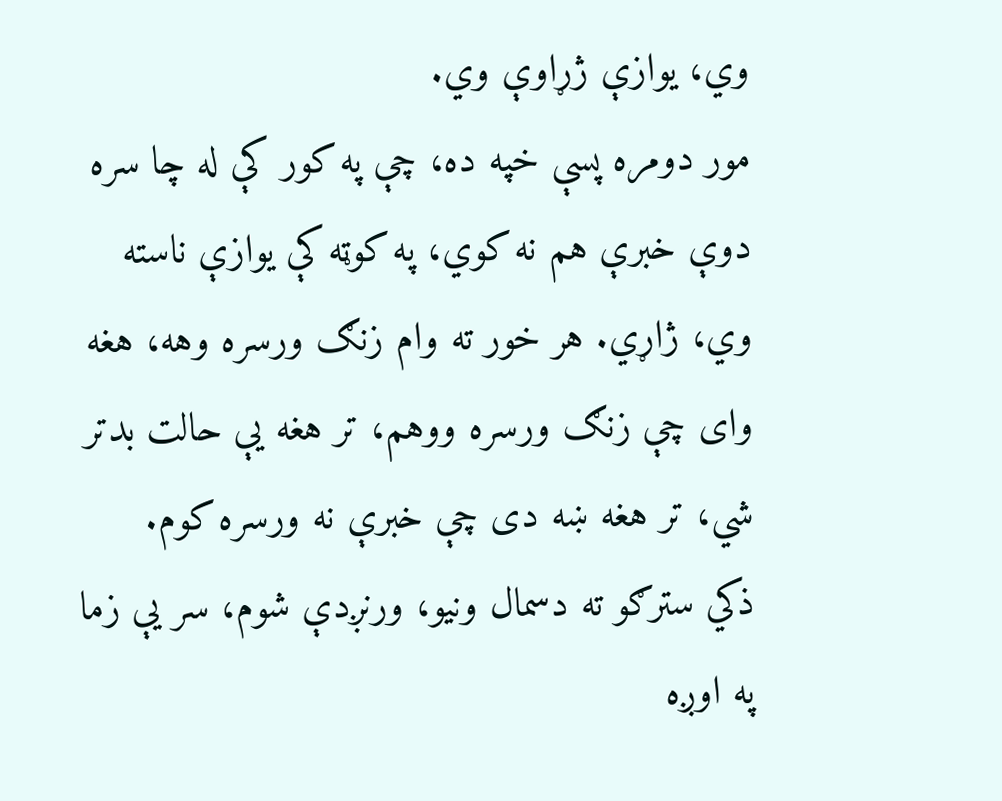وي، یوازې ژړاوې وي.
مور دومره پسې خپه ده، چې په کور کې له چا سره دوې خبرې هم نه کوي، په کوټه کې یوازې ناسته وي، ژاړي. هر خور ته وام زنګ ورسره وهه، هغه وای چې زنګ ورسره ووهم، تر هغه یې حالت بدتر شي، تر هغه ښه دی چې خبرې نه ورسره کوم.
ذکي سترګو ته دسمال ونیو، ورنږدې شوم، سر یې زما په اوږه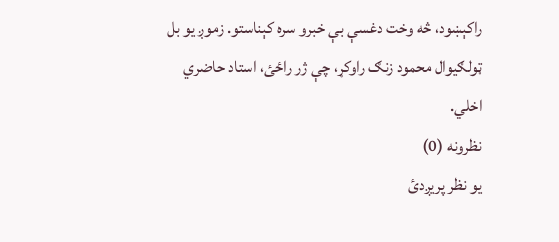راکېښود، څه وخت دغسې بې خبرو سره کېناستو. زموږ یو بل ټولګیوال محمود زنګ راوکړ، چې ژر راځئ، استاد حاضري اخلي.
نظرونه (0)
یو نظر پریږدئ